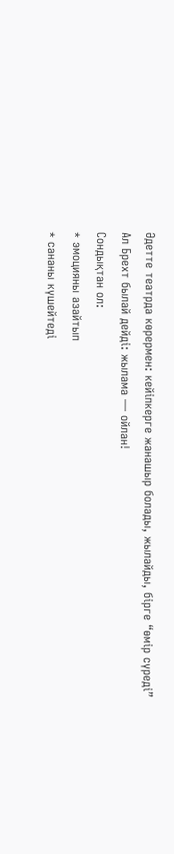Әдетте театрда көрермен: кейіпкерге жанашыр болады, жылайды, бірге “өмір сүреді”
Ал Брехт былай дейді: жылама — ойлан!
Сондықтан ол:
* эмоцияны азайтып
* сананы күшейтеді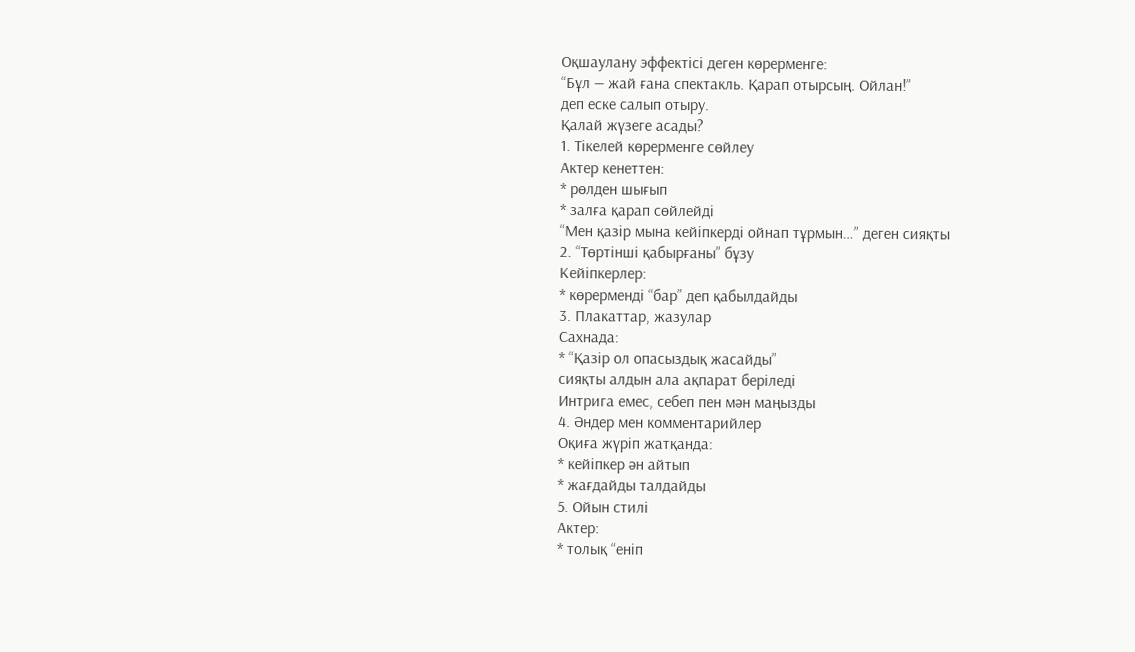Оқшаулану эффектісі деген көрерменге:
“Бұл — жай ғана спектакль. Қарап отырсың. Ойлан!”
деп еске салып отыру.
Қалай жүзеге асады?
1. Тікелей көрерменге сөйлеу
Актер кенеттен:
* рөлден шығып
* залға қарап сөйлейді
“Мен қазір мына кейіпкерді ойнап тұрмын…” деген сияқты
2. “Төртінші қабырғаны” бұзу
Кейіпкерлер:
* көрерменді “бар” деп қабылдайды
3. Плакаттар, жазулар
Сахнада:
* “Қазір ол опасыздық жасайды”
сияқты алдын ала ақпарат беріледі
Интрига емес, себеп пен мән маңызды
4. Әндер мен комментарийлер
Оқиға жүріп жатқанда:
* кейіпкер ән айтып
* жағдайды талдайды
5. Ойын стилі
Актер:
* толық “еніп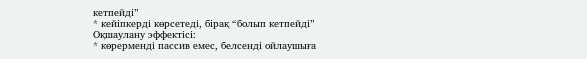кетпейді”
* кейіпкерді көрсетеді, бірақ “болып кетпейді”
Оқшаулану эффектісі:
* көрерменді пассив емес, белсенді ойлаушыға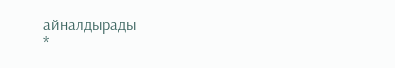айналдырады
*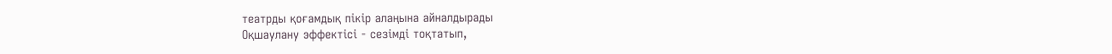театрды қоғамдық пікір алаңына айналдырады
Оқшаулану эффектісі - сезімді тоқтатып,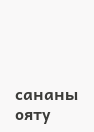сананы ояту